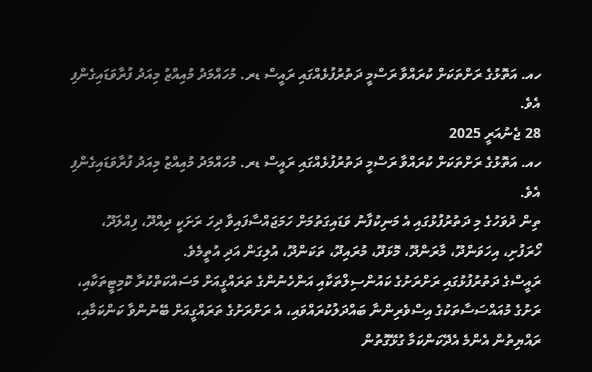ހއ. އަތޮޅުގެ ރަށްތަކަށް ކުރައްވާ ރަސްމީ ދަތުރުފުޅެއްގައި ރައީސް ޑރ. މުހައްމަދު މުއިއްޒު މިއަދު ފުރާވަޑައިގެންފި އެވެ.
28 ޖެނުއަރީ 2025
ހއ. އަތޮޅުގެ ރަށްތަކަށް ކުރައްވާ ރަސްމީ ދަތުރުފުޅެއްގައި ރައީސް ޑރ. މުހައްމަދު މުއިއްޒު މިއަދު ފުރާވަޑައިގެންފި އެވެ.
ތިން ދުވަހުގެ މި ދަތުރުފުޅުގައި އެ މަނިކުފާނު ވަޑައިގަތުމަށް ހަމަޖައްސާފައިވާ ދިހަ ރަށަކީ ދިއްދޫ، ފިއްލަދޫ، ހޯރަފުށި، އިހަވަންދޫ، މާރަންދޫ، މޮޅަދޫ، މުރައިދޫ، ތަކަންދޫ، އުލިގަން އަދި އުތީމެވެ.
ރައީސްގެ ދަތުރުފުޅުގައި ރަށްރަށުގެ ކައުންސިލްތަކާއި އަންހެނުންގެ ތަރައްގީއަށް މަސައްކަތްކުރާ ކޮމިޓީތަކާއި، ރަށުގެ މުއައްސަސާތަކުގެ އިސްވެރިންނާ ބައްދަލުކުރައްވައި، އެ ރަށްރަށުގެ ތަރައްގީއަށް ބޭނުންވާ ކަންކަމާއި، ރައްޔިތުން އެންމެ އެދޭކަންކަމާ ގުޅޭގޮތުން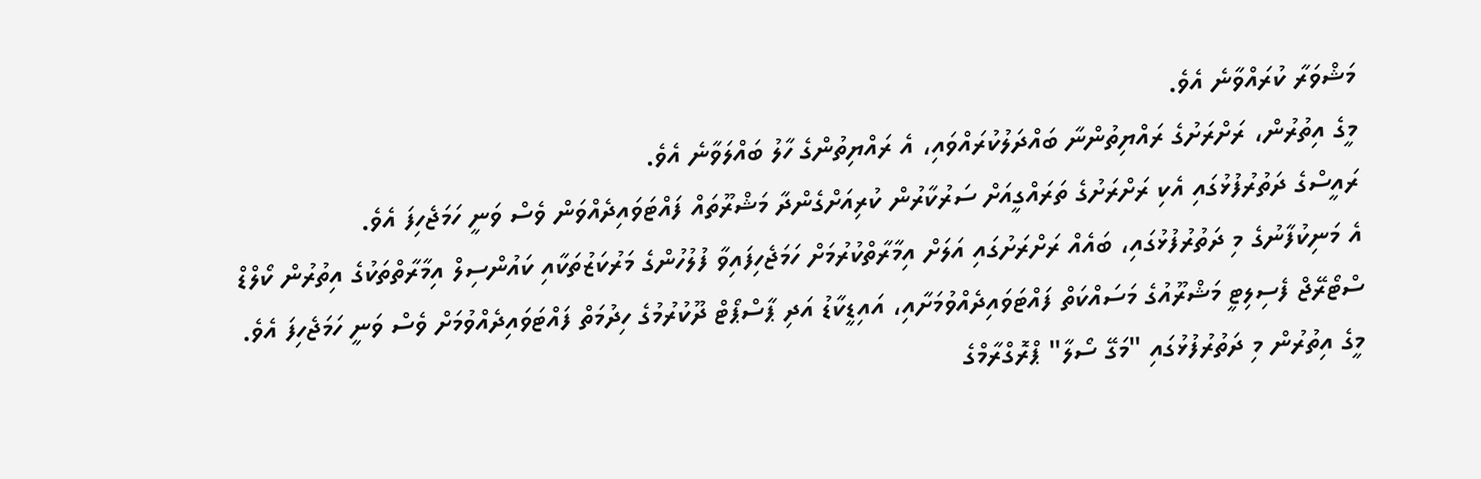މަޝްވަރާ ކުރައްވާނެ އެވެ.
މީގެ އިތުރުން، ރަށްރަށުގެ ރައްޔިތުންނާ ބައްދަލުކުރައްވައި، އެ ރައްޔިތުންގެ ހާލު ބައްލަވާނެ އެވެ.
ރައީސްގެ ދަތުރުފުޅުގައި އެކި ރަށްރަށުގެ ތަރައްގީއަށް ސަރުކާރުން ކުރިއަށްގެންދާ މަޝްރޫތައް ފައްޓަވައިދެއްވަން ވެސް ވަނީ ހަމަޖެހިފަ އެވެ.
އެ މަނިކުފާނުގެ މި ދަތުރުފުޅުގައި، ބައެއް ރަށްރަށުގައި އަލަށް އިމާރާތްކުރުމަށް ހަމަޖެހިފައިވާ ފުލުހުންގެ މަރުކަޒުތަކާއި ކައުންސިލް އިމާރާތްތަކުގެ އިތުރުން ކޯލްޑް ސްޓޯރޭޖް ފެސިލިޓީ މަޝްރޫއުގެ މަސައްކަތް ފައްޓަވައިދެއްވުމަށާއި، އައިޑީކާޑު އަދި ޕާސްޕޯޓް ދޫކުރުމުގެ ހިދުމަތް ފައްޓަވައިދެއްވުމަށް ވެސް ވަނީ ހަމަޖެހިފަ އެވެ.
މީގެ އިތުރުން މި ދަތުރުފުޅުގައި "މަގޭ ސޯލާ" ޕްރޮގްރާމްގެ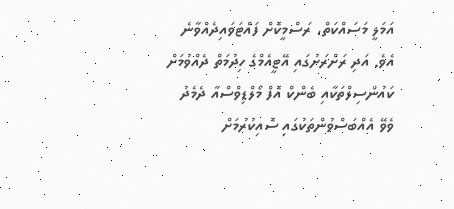އަމަލީ މަސައްކަތް، ރަސްމީކޮށް ފައްޓަވައިދެއްވާނެ އެވެ. އަދި ރަށްރަށުގައި އޭޓީއެމްގެ ހިދުމަތް ދެއްވުމަށް ކައުންސިލްތަކާއި ބެންކް އޮފް މޯލްޑިވްސްއާ ދެމެދު ވެވޭ އެއްބަސްވުންތަކުގައި ސޮއިކުރުމަށް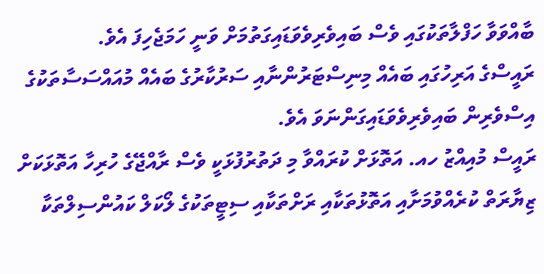ބާއްވަވާ ހަފްލާތަކުގައި ވެސް ބައިވެރިވެވަޑައިގަތުމަށް ވަނީ ހަމަޖެހިފަ އެވެ.
ރައީސްގެ އަރިހުގައި ބައެއް މިނިސްޓަރުންނާއި ސަރުކާރުގެ ބައެއް މުއައްސަސާތަކުގެ އިސްވެރިން ބައިވެރިވެވަޑައިގަންނަވަ އެވެ.
ރައީސް މުއިއްޒު ހއ. އަތޮޅަށް ކުރައްވާ މި ދަތުރުފުޅަކީ ވެސް ރާއްޖޭގެ ހުރިހާ އަތޮޅަކަށް ޒިޔާރަތް ކުރެއްވުމަށާއި އަތޮޅުތަކާއި ރަށްތަކާއި ސިޓީތަކުގެ ލޯކަލް ކައުންސިލްތަކާ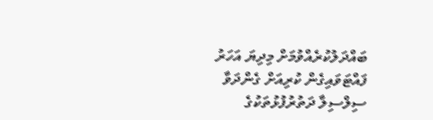ބައްދަލުކުރެއްވުމަށް މިދިޔަ އަހަރު ފައްޓަވައިގެން ކުރިއަށް ގެންދަވާ ސިލްސިލާ ދަތުރުފުޅުތަކުގެ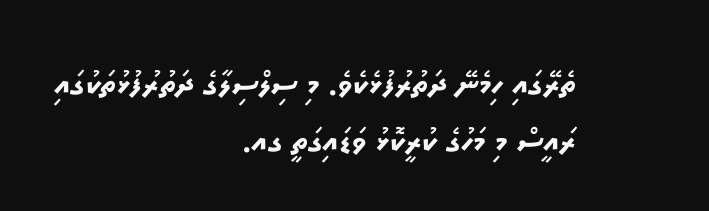ތެރޭގައި ހިމެނޭ ދަތުރުފުޅެކެވެ. މި ސިލްސިލާގެ ދަތުރުފުޅުތަކުގައި ރައީސް މި މަހުގެ ކުރީކޮޅު ވަޑައިގަތީ ގއ.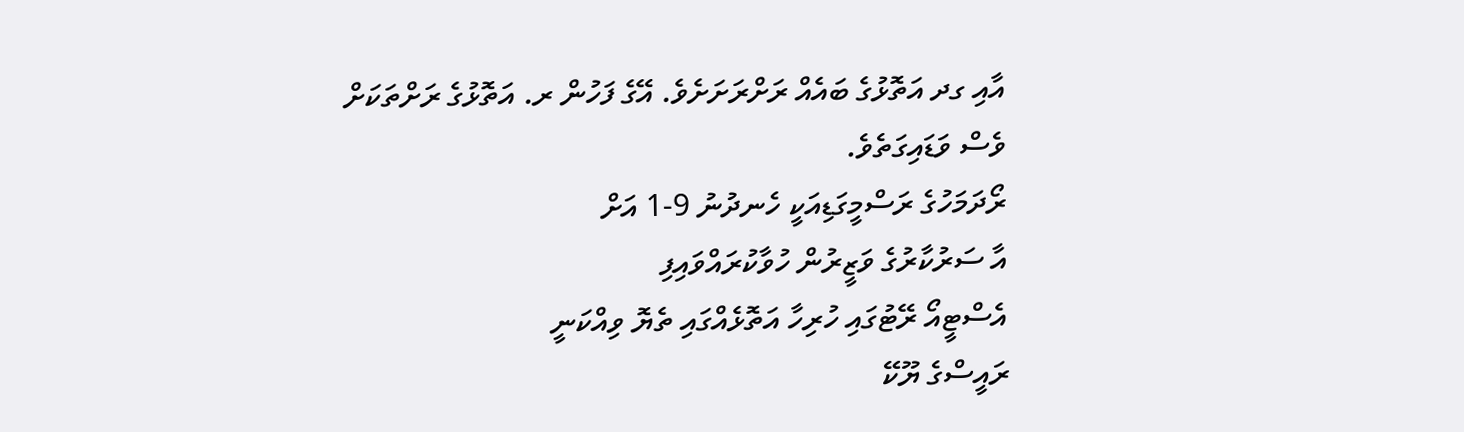އާއި ގދ އަތޮޅުގެ ބައެއް ރަށްރަށަށެވެ. އޭގެ ފަހުން ރ. އަތޮޅުގެ ރަށްތަކަށް ވެސް ވަޑައިގަތެވެ.
ރޯދަމަހުގެ ރަސްމީގަޑިއަކީ ހެނދުނު 9-1 އަށް
އާ ސަރުކާރުގެ ވަޒީރުން ހުވާކުރައްވައިފި
އެސްޓީއޯ ރޭޓުގައި ހުރިހާ އަތޮޅެއްގައި ތެޔޮ ވިއްކަނީ
ރައީސްގެ ޔޫކޭ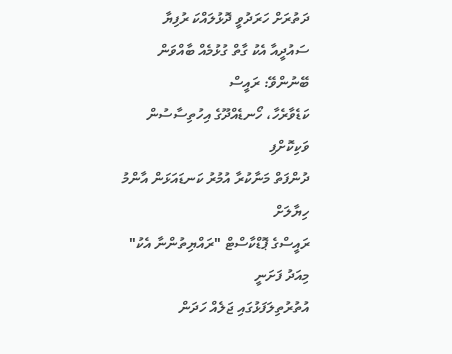ދަތުރަށް ހަރަދުވީ ދޮޅުލައްކަ ރުފިޔާ
ސައުދީއާ އެކު ގާތް ގުޅުމެއް ބާއްވަން ބޭނުންވޭ: ރައީސް
ކަޑެވާރެހާ، ހޯނޑެއްދޫގެ އިހުތިސާސުން ވަކިކޮށްފި
ދުންފަތް މަނާކުރާ އުމުރު ކަނޑައަޅަން އާންމު ހިޔާލަށް
ރައީސްގެ ޕޮޑްކާސްޓް "ރައްޔިތުންނާ އެކު" މިއަދު ފަށަނީ
އުތުރުތިލަފަޅުގައި ޖަލެއް ހަދަން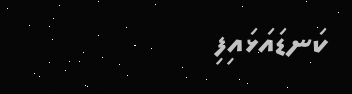ކަނޑައަޅައިފި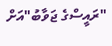"ރައީސްގެ ޖަވާބު"އަށް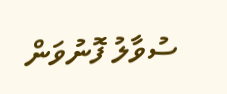ސުވާލު ފޮނުވަން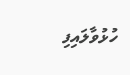ހުޅުވާލައިފި